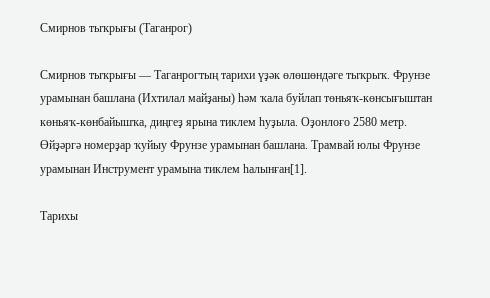Смирнов тыҡрығы (Таганрог)

Смирнов тыҡрығы — Таганрогтың тарихи үҙәк өлөшөндәге тыҡрыҡ. Фрунзе урамынан башлана (Ихтилал майҙаны) һәм ҡала буйлап төньяҡ-көнсығыштан көньяҡ-көнбайышҡа, диңгеҙ ярына тиклем һуҙыла. Оҙонлоғо 2580 метр. Өйҙәргә номерҙар ҡуйыу Фрунзе урамынан башлана. Трамвай юлы Фрунзе урамынан Инструмент урамына тиклем һалынған[1].

Тарихы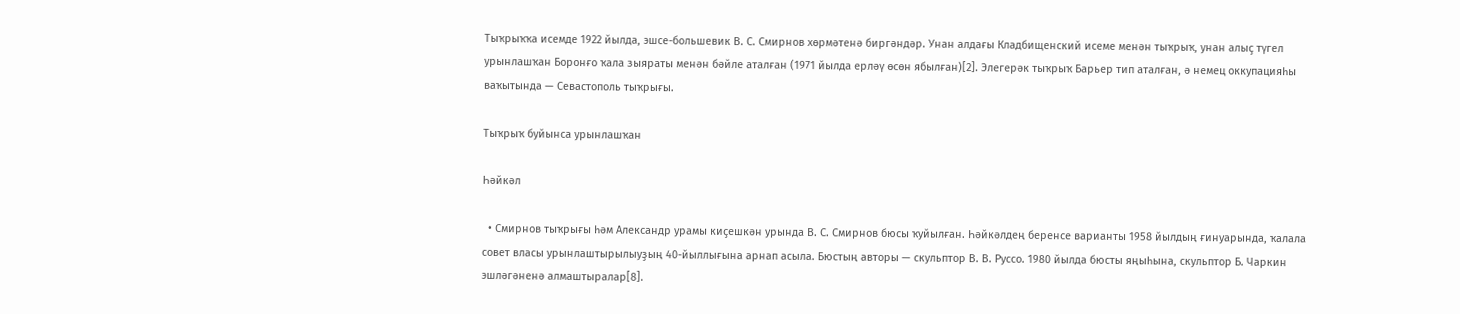Тыҡрыҡҡа исемде 1922 йылда, эшсе-большевик В. С. Смирнов хөрмәтенә биргәндәр. Унан алдағы Кладбищенский исеме менән тыҡрыҡ, унан алыҫ түгел урынлашҡан Боронғо ҡала зыяраты менән бәйле аталған (1971 йылда ерләү өсөн ябылған)[2]. Элегерәк тыҡрыҡ Барьер тип аталған, ә немец оккупацияһы ваҡытында — Севастополь тыҡрығы.

Тыҡрыҡ буйынса урынлашҡан

Һәйкәл

  • Смирнов тыҡрығы һәм Александр урамы киҫешкән урында В. С. Смирнов бюсы ҡуйылған. Һәйкәлдең беренсе варианты 1958 йылдың ғинуарында, ҡалала совет власы урынлаштырылыуҙың 40-йыллығына арнап асыла. Бюстың авторы — скульптор В. В. Руссо. 1980 йылда бюсты яңыһына, скульптор Б. Чаркин эшләгәненә алмаштыралар[8].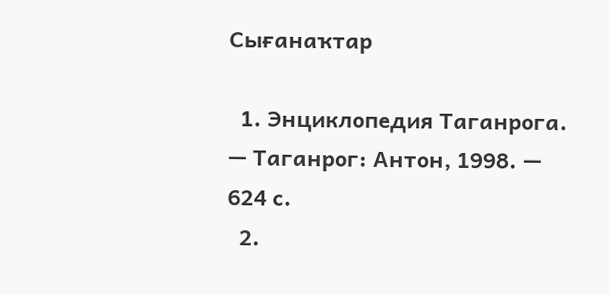Сығанаҡтар

  1. Энциклопедия Таганрога. — Таганрог: Антон, 1998. — 624 с.
  2.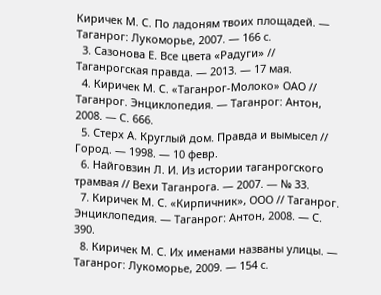Киричек М. С. По ладоням твоих площадей. — Таганрог: Лукоморье, 2007. — 166 с.
  3. Сазонова Е. Все цвета «Радуги» // Таганрогская правда. — 2013. — 17 мая.
  4. Киричек М. С. «Таганрог-Молоко» ОАО // Таганрог. Энциклопедия. — Таганрог: Антон, 2008. — С. 666.
  5. Стерх А. Круглый дом. Правда и вымысел // Город. — 1998. — 10 февр.
  6. Найговзин Л. И. Из истории таганрогского трамвая // Вехи Таганрога. — 2007. — № 33.
  7. Киричек М. С. «Кирпичник», ООО // Таганрог. Энциклопедия. — Таганрог: Антон, 2008. — С. 390.
  8. Киричек М. С. Их именами названы улицы. — Таганрог: Лукоморье, 2009. — 154 с.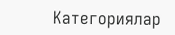Категориялар